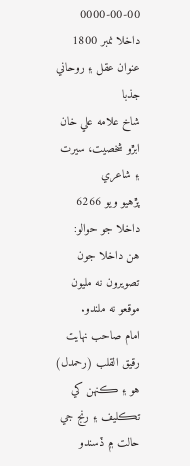0000-00-00
داخلا نمبر 1800
عنوان عقل ۽ روحاني جذبا
شاخ علامه علي خان ابڙو شخصيت، سيرت ۽ شاعري
پڙهيو ويو 6266
داخلا جو حوالو:
هن داخلا جون تصويرون نه مليون
موقعو نه ملندو.
امام صاحب نهايت رقيق القلب (رحمدل) هو ۽ ڪنهن کي تڪليف ۽ رنج جي حالت ۾ ڏسندو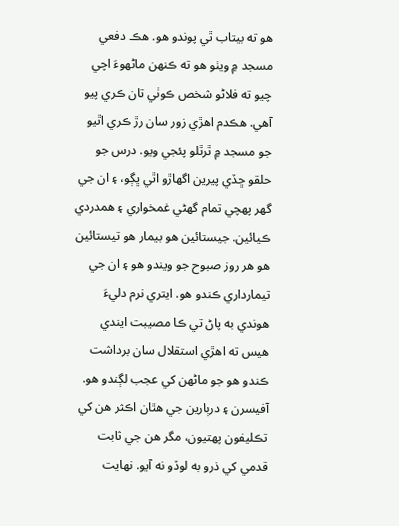هو ته بيتاب ٿي پوندو هو. هڪ دفعي مسجد ۾ ويٺو هو ته ڪنهن ماڻهوءَ اچي چيو ته فلاڻو شخص ڪوٺي تان ڪري پيو آهي. هڪدم اهڙي زور سان رڙ ڪري اٿيو جو مسجد ۾ ٿرٿلو پئجي ويو. درس جو حلقو ڇڏي پيرين اگهاڙو اٿي ڀڳو، ۽ ان جي گهر پهچي تمام گهڻي غمخواري ۽ همدردي ڪيائين. جيستائين هو بيمار هو تيستائين هو هر روز صبوح جو ويندو هو ۽ ان جي تيمارداري ڪندو هو. ايتري نرم دليءَ هوندي به پاڻ تي ڪا مصيبت ايندي هيس ته اهڙي استقلال سان برداشت ڪندو هو جو ماڻهن کي عجب لڳندو هو. آفيسرن ۽ درٻارين جي هٿان اڪثر هن کي تڪليفون پهتيون، مگر هن جي ثابت قدمي کي ذرو به لوڏو نه آيو. نهايت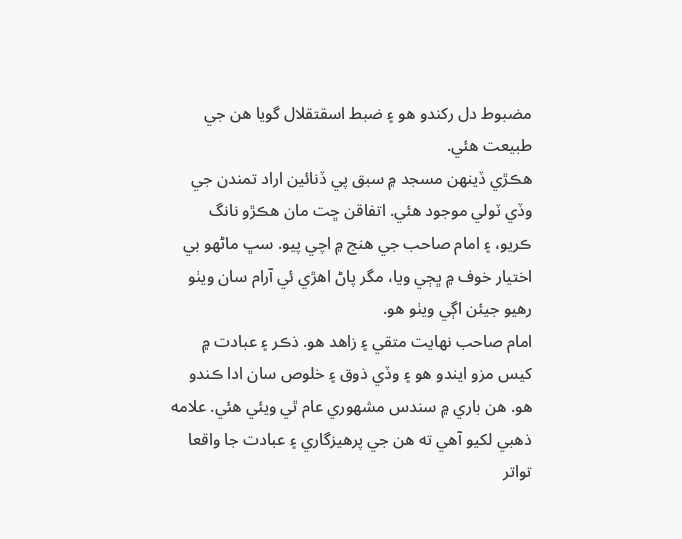مضبوط دل رکندو هو ۽ ضبط اسقتقلال گويا هن جي طبيعت هئي.
هڪڙي ڏينهن مسجد ۾ سبق پي ڏنائين اراد تمندن جي وڏي ٽولي موجود هئي. اتفاقن ڇت مان هڪڙو نانگ ڪريو، ۽ امام صاحب جي هنج ۾ اچي پيو. سڀ ماڻهو بي اختيار خوف ۾ ڀڄي ويا، مگر پاڻ اهڙي ئي آرام سان ويٺو رهيو جيئن اڳي ويٺو هو.
امام صاحب نهايت متقي ۽ زاهد هو. ذڪر ۽ عبادت ۾ کيس مزو ايندو هو ۽ وڏي ذوق ۽ خلوص سان ادا ڪندو هو. هن باري ۾ سندس مشهوري عام ٿي ويئي هئي. علامه ذهبي لکيو آهي ته هن جي پرهيزگاري ۽ عبادت جا واقعا تواتر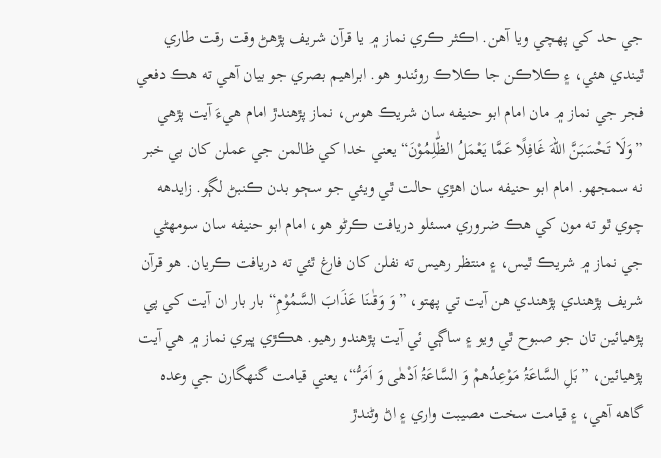جي حد کي پهچي ويا آهن. اڪثر ڪري نماز ۾ يا قرآن شريف پڙهڻ وقت رقت طاري ٿيندي هئي، ۽ ڪلاڪن جا ڪلاڪ روئندو هو. ابراهيم بصري جو بيان آهي ته هڪ دفعي فجر جي نماز ۾ مان امام ابو حنيفه سان شريڪ هوس، نماز پڙهندڙ امام هيءَ آيت پڙهي ”وَلَا تَحْسَبَنَّ اللهَ غَافِلًا عَمَّا یَعْمَلُ الظّٰلِمُوْنَ“ يعني خدا کي ظالمن جي عملن کان بي خبر نه سمجهو. امام ابو حنيفه سان اهڙي حالت ٿي ويئي جو سڄو بدن ڪنبڻ لڳو. زايدهه چوي ٿو ته مون کي هڪ ضروري مسئلو دريافت ڪرڻو هو، امام ابو حنيفه سان سومهڻي جي نماز ۾ شريڪ ٿيس، ۽ منتظر رهيس ته نفلن کان فارغ ٿئي ته دريافت ڪريان. هو قرآن شريف پڙهندي پڙهندي هن آيت تي پهتو، ”وَ وَقٰىنَا عَذَابَ السَّمُوْمِ“ بار بار ان آيت کي پي پڙهيائين تان جو صبوح ٿي ويو ۽ ساڳي ئي آيت پڙهندو رهيو. هڪڙي ڀيري نماز ۾ هي آيت پڙهيائين، ”بَلِ السَّاعَۃُ مَوْعِدُهمْ وَ السَّاعَۃُ اَدْهٰی وَ اَمَرُّ“، يعني قيامت گنهگارن جي وعده گاهه آهي، ۽ قيامت سخت مصيبت واري ۽ اڻ وڻندڙ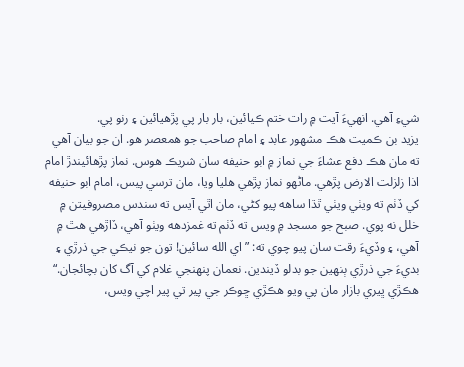شيءِ آهي. انهيءَ آيت ۾ رات ختم ڪيائين، بار بار پي پڙهيائين ۽ رنو پي.
يزيد بن ڪميت هڪ مشهور عابد ۽ امام صاحب جو همعصر هو. ان جو بيان آهي ته مان هڪ دفع عشاءَ جي نماز ۾ ابو حنيفه سان شريڪ هوس. نماز پڙهائيندڙ امام اذا زلزلت الارض پڙهي. ماڻهو نماز پڙهي هليا ويا، مان ترسي پيس، امام ابو حنيفه کي ڏٺم ته ويٺي ويٺي ٿڌا ساهه پيو کڻي، مان اٿي آيس ته سندس مصروفيتن ۾ خلل نه پوي. صبح جو مسجد ۾ ويس ته ڏٺم ته غمزدهه ويٺو آهي، ڏاڙهي هٿ ۾ آهي، ۽ وڏيءَ رقت سان پيو چوي ته: ”اي الله سائين! تون جو نيڪي جي ذرڙي ۽ بديءَ جي ذرڙي ٻنهين جو بدلو ڏيندين. نعمان پنهنجي غلام کي آگ کان بچائجان.“ هڪڙي ڀيري بازار مان پي ويو هڪڙي ڇوڪر جي پير تي پير اچي ويس،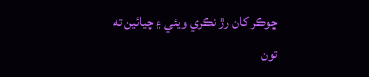ڇوڪر کان رڙ نڪري ويئي ۽ چيائين ته تون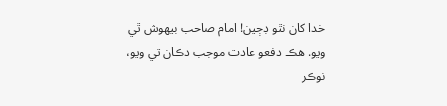خدا کان نٿو ڊڄين! امام صاحب بيهوش ٿي ويو. هڪ دفعو عادت موجب دڪان تي ويو، نوڪر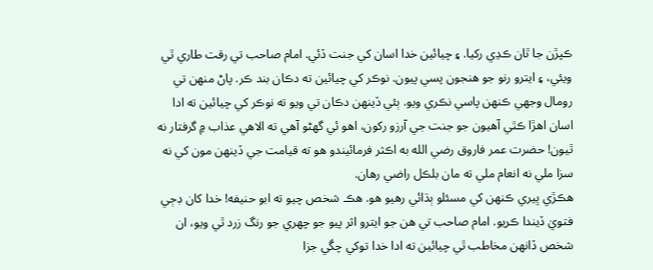ڪپڙن جا ٿان ڪڍي رکيا. ۽ چيائين خدا اسان کي جنت ڏئي. امام صاحب تي رقت طاري ٿي ويئي، ۽ ايترو رنو جو هنجون پسي پيون. نوڪر کي چيائين ته دڪان بند ڪر. پاڻ منهن تي رومال وجهي ڪنهن پاسي نڪري ويو. ٻئي ڏينهن دڪان تي ويو ته نوڪر کي چيائين ته ادا اسان اهڙا ڪٿي آهيون جو جنت جي آرزو رکون، اهو ئي گهڻو آهي ته الاهي عذاب ۾ گرفتار نه ٿيون! حضرت عمر فاروق رضي الله به اڪثر فرمائيندو هو ته قيامت جي ڏينهن مون کي نه سزا ملي نه انعام ملي ته مان بلڪل راضي رهان.
هڪڙي ڀيري ڪنهن کي مسئلو ٻڌائي رهيو هو. هڪ شخص چيو ته ابو حنيفه! خدا کان ڊڄي فتويٰ ڏيندا ڪريو. امام صاحب تي هن جو ايترو اثر پيو جو چهري جو رنگ زرد ٿي ويو، ان شخص ڏانهن مخاطب ٿي چيائين ته ادا خدا توکي چڱي جزا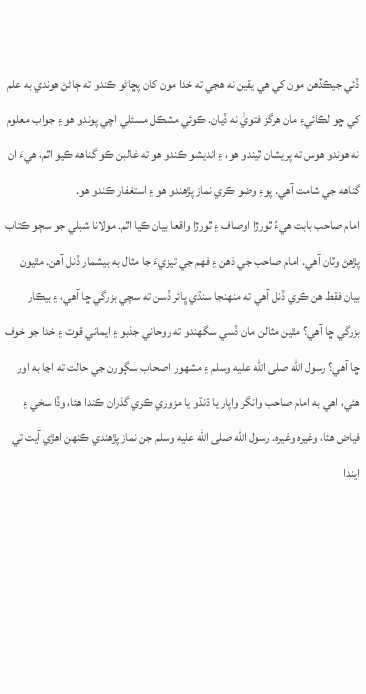ڏئي جيڪڏهن مون کي هي يقين نه هجي ته خدا مون کان پڇاڻو ڪندو ته ڄاڻڻ هوندي به علم کي ڇو لڪائيءِ مان هرگز فتويٰ نه ڏيان. ڪوئي مشڪل مسئلي اچي پوندو هو ۽ جواب معلوم نه هوندو هوس ته پريشان ٿيندو هو، ۽ انديشو ڪندو هو ته غالبن ڪو گناهه ڪيو اٿم، هيءَ ان گناهه جي شامت آهي. پوءِ وضو ڪري نماز پڙهندو هو ۽ استغفار ڪندو هو.
امام صاحب بابت هيءُ ٿورڙا اوصاف ۽ ٿورڙا واقعا بيان ڪيا اٿم. مولانا شبلي جو سڄو ڪتاب پڙهڻ وٽان آهي. امام صاحب جي ذهن ۽ فهم جي تيزيءَ جا مثال به بيشمار ڏنل آهن. مٿيون بيان فقط هن ڪري ڏنل آهي ته منهنجا سنڌي ڀائر ڏسن ته سچي بزرگي ڇا آهي، ۽ بيڪار بزرگي ڇا آهي؟ مٿين مثالن مان ڏسي سگهندو ته روحاني جذبو ۽ ايماني قوت ۽ خدا جو خوف ڇا آهي؟ رسول الله صلى الله عليه وسلم ۽ مشهور اصحاب سڳورن جي حالت ته اڃا به اور هئي، اهي به امام صاحب وانگر واپار يا ڌنڌو يا مزوري ڪري گذران ڪندا هئا، وڏا سخي ۽ فياض هئا، وغيره وغيره. رسول الله صلى الله عليه وسلم جن نماز پڙهندي ڪنهن اهڙي آيت تي ايندا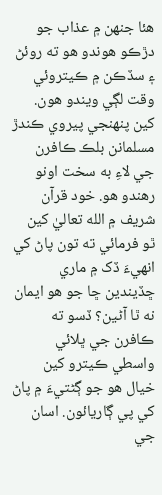هئا جنهن ۾ عذاب جو دڙڪو هوندو هو ته روئڻ ۽ سڏڪن ۾ ڪيتروئي وقت لڳي ويندو هون. کين پنهنجي پيروي ڪندڙ مسلمانن بلڪ ڪافرن جي لاءِ به سخت اونو رهندو هو. خود قرآن شريف ۾ الله تعاليٰ کين ٿو فرمائي ته تون پاڻ کي انهيءَ ڏک ۾ ماري ڇڏيندين ڇا جو هو ايمان نه ٿا آڻين؟ ڏسو ته ڪافرن جي ڀلائي واسطي ڪيترو کين خيال هو جو ڳڻتيءَ ۾ پاڻ کي پي ڳاريائون. اسان جي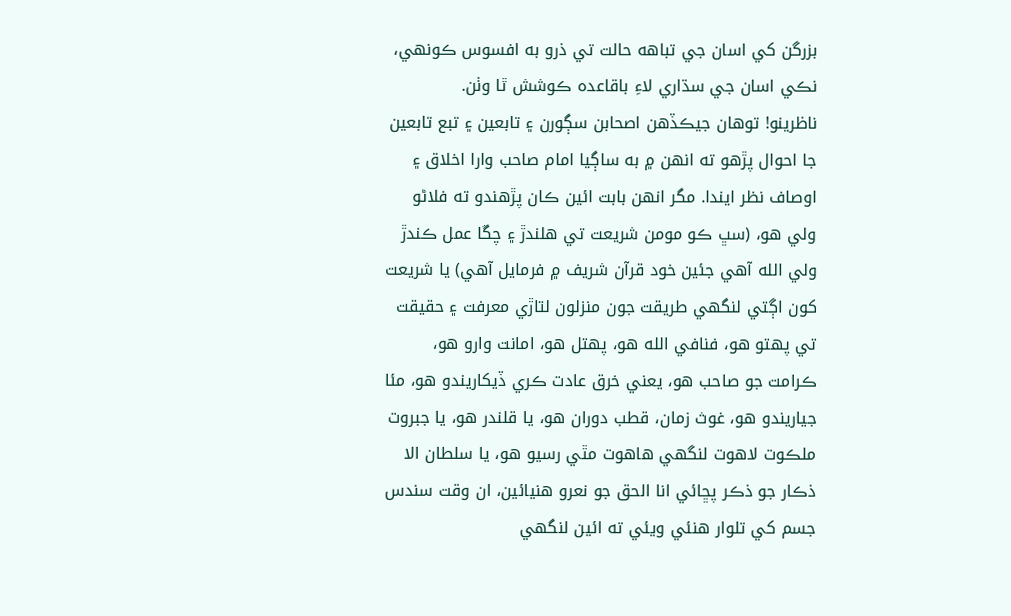بزرگن کي اسان جي تباهه حالت تي ذرو به افسوس ڪونهي، نڪي اسان جي سڌاري لاءِ باقاعده ڪوشش ٿا وٺن.
ناظرينو! توهان جيڪڏهن اصحابن سڳورن ۽ تابعين ۽ تبع تابعين جا احوال پڙهو ته انهن ۾ به ساڳيا امام صاحب وارا اخلاق ۽ اوصاف نظر ايندا. مگر انهن بابت ائين ڪان پڙهندو ته فلاڻو ولي هو، (سڀ ڪو مومن شريعت تي هلندڙ ۽ چڱا عمل ڪندڙ ولي الله آهي جئين خود قرآن شريف ۾ فرمايل آهي) يا شريعت کون اڳتي لنگهي طريقت جون منزلون لتاڙي معرفت ۽ حقيقت تي پهتو هو، فنافي الله هو، پهتل هو، امانت وارو هو، ڪرامت جو صاحب هو، يعني خرق عادت ڪري ڏيکاريندو هو، مئا جياريندو هو، غوث زمان، قطب دوران هو، يا قلندر هو، يا جبروت ملڪوت لاهوت لنگهي هاهوت مٿي رسيو هو، يا سلطان الا ذڪار جو ذڪر پڇائي انا الحق جو نعرو هنيائين، ان وقت سندس جسم کي تلوار هنئي ويئي ته ائين لنگهي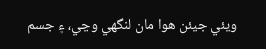ويئي جيئن هوا مان لنگهي وڃي، ۽ جسم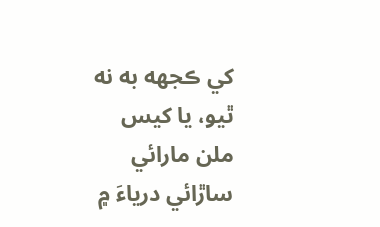کي ڪجهه به نه ٿيو، يا کيس ملن مارائي ساڙائي درياءَ ۾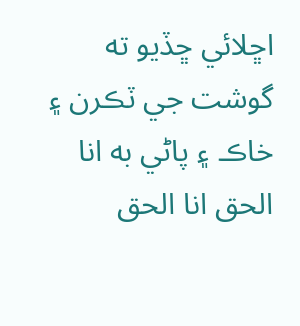اڇلائي ڇڏيو ته گوشت جي ٽڪرن ۽ خاڪ ۽ پاڻي به انا الحق انا الحق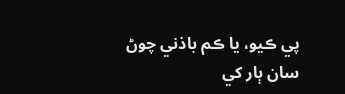پي ڪيو، يا ڪم باذني چوڻ سان ٻار کي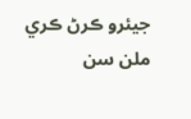جيئرو ڪرڻ ڪري ملن سن